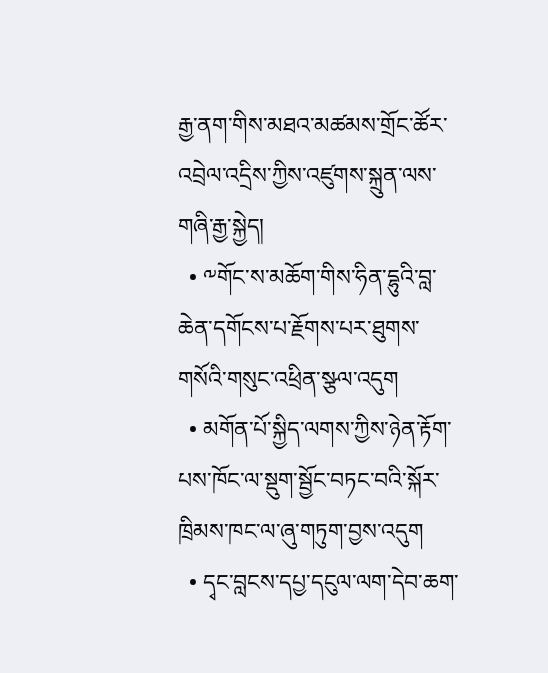རྒྱ་ནག་གིས་མཐའ་མཚམས་གྲོང་ཚོར་འབྲེལ་འདྲིས་ཀྱིས་འཛུགས་སྐྲུན་ལས་གཞི་རྒྱ་སྐྱེད།
  • ༸གོང་ས་མཆོག་གིས་ཧིན་དྷུའི་བླ་ཆེན་དགོངས་པ་རྗོགས་པར་ཐུགས་གསོའི་གསུང་འཕྲིན་སྩལ་འདུག
  • མགོན་པོ་སྐྱིད་ལགས་ཀྱིས་ཉེན་རྟོག་པས་ཁོང་ལ་སྡུག་སྦྱོང་བཏང་བའི་སྐོར་ཁྲིམས་ཁང་ལ་ཞུ་གཏུག་བྱས་འདུག
  • དྭང་བླངས་དཔྱ་དངུལ་ལག་དེབ་ཆག་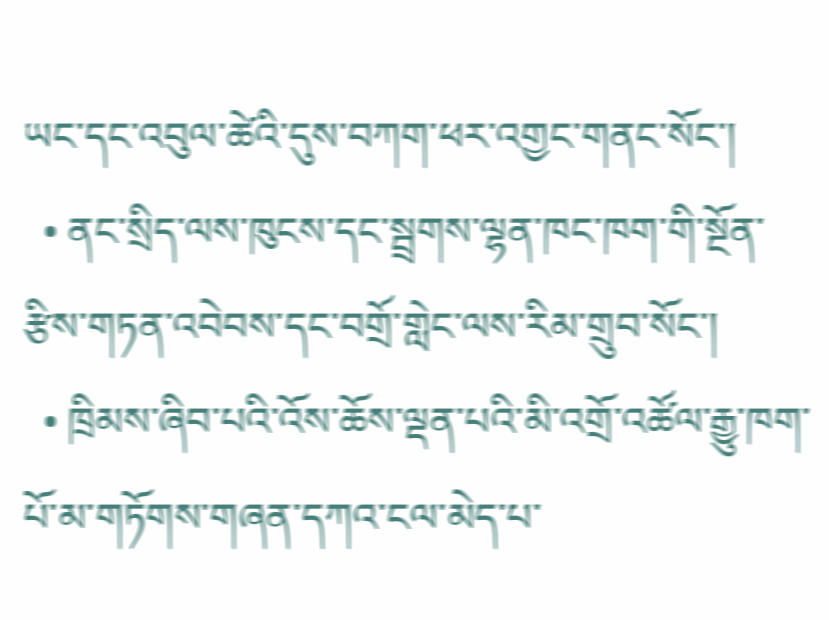ཡང་དང་འབུལ་ཚེའི་དུས་བཀག་ཕར་འགྱང་གནང་སོང་།
  • ནང་སྲིད་ལས་ཁུངས་དང་སྦྲགས་ལྷན་ཁང་ཁག་གི་སྔོན་རྩིས་གཏན་འབེབས་དང་བགྲོ་གླེང་ལས་རིམ་གྲུབ་སོང་།
  • ཁྲིམས་ཞིབ་པའི་འོས་ཆོས་ལྡན་པའི་མི་འགྲོ་འཚོལ་རྒྱུ་ཁག་པོ་མ་གཏོགས་གཞན་དཀའ་ངལ་མེད་པ་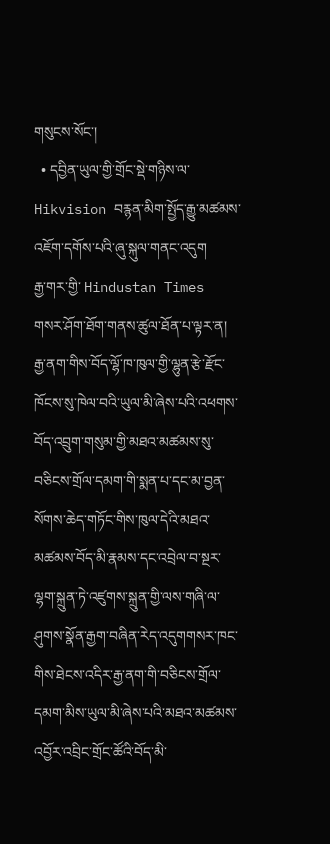གསུངས་སོང་།
  • དབྱིན་ཡུལ་གྱི་གྲོང་སྡེ་གཉིས་ལ་ Hikvision བརྙན་མིག་སྤྱོད་རྒྱུ་མཚམས་འཇོག་དགོས་པའི་ཞུ་སྐུལ་གནང་འདུག
རྒྱ་གར་གྱི་ Hindustan Times གསར་ཤོག་ཐོག་གནས་ཚུལ་ཐོན་པ་ལྟར་ན། རྒྱ་ནག་གིས་བོད་ལྷོ་ཁ་ཁུལ་གྱི་ལྷུན་རྩེ་རྫོང་ཁོངས་སུ་ཁེལ་བའི་ཡུལ་མི་ཞེས་པའི་འཕགས་བོད་འབྲུག་གསུམ་གྱི་མཐའ་མཚམས་སུ་བཅིངས་གྲོལ་དམག་གི་སྨན་པ་དང་མ་བྱན་སོགས་ཆེད་གཏོང་གིས་ཁུལ་དེའི་མཐའ་མཚམས་བོད་མི་རྣམས་དང་འབྲེལ་བ་སྔར་ལྷག་སྐྲུན་ཏེ་འཛུགས་སྐྲུན་གྱི་ལས་གཞི་ལ་ཤུགས་སྣོན་རྒྱག་བཞིན་རེད་འདུགགསར་ཁང་གིས་ཐེངས་འདིར་རྒྱ་ནག་གི་བཅིངས་གྲོལ་དམག་མིས་ཡུལ་མི་ཞེས་པའི་མཐའ་མཚམས་འབྱོར་འབྲིང་གྲོང་ཚོའི་བོད་མི་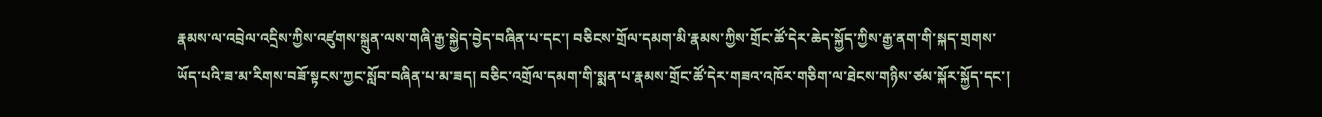རྣམས་ལ་འབྲེལ་འདྲིས་ཀྱིས་འཛུགས་སྐྲུན་ལས་གཞི་རྒྱ་སྐྱེད་བྱེད་བཞིན་པ་དང་། བཅིངས་གྲོལ་དམག་མི་རྣམས་ཀྱིས་གྲོང་ཚོ་དེར་ཆེད་སྐྱོད་ཀྱིས་རྒྱ་ནག་གི་སྐད་གྲགས་ཡོད་པའི་ཟ་མ་རིགས་བཟོ་སྟངས་ཀྱང་སློབ་བཞིན་པ་མ་ཟད། བཅིང་འགྲོལ་དམག་གི་སྨན་པ་རྣམས་གྲོང་ཚོ་དེར་གཟའ་འཁོར་གཅིག་ལ་ཐེངས་གཉིས་ཙམ་སྐོར་སྐྱོད་དང་།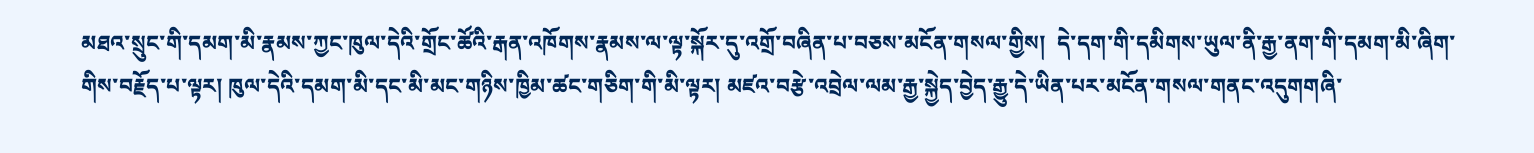མཐའ་སྲུང་གི་དམག་མི་རྣམས་ཀྱང་ཁུལ་དེའི་གྲོང་ཚོའི་རྒན་འཁོགས་རྣམས་ལ་ལྟ་སྐོར་དུ་འགྲོ་བཞིན་པ་བཅས་མངོན་གསལ་གྱིས།  དེ་དག་གི་དམིགས་ཡུལ་ནི་རྒྱ་ནག་གི་དམག་མི་ཞིག་གིས་བརྗོད་པ་ལྟར། ཁུལ་དེའི་དམག་མི་དང་མི་མང་གཉིས་ཁྱིམ་ཚང་གཅིག་གི་མི་ལྟར། མཛའ་བརྩེ་འབྲེལ་ལམ་རྒྱ་སྐྱེད་བྱེད་རྒྱུ་དེ་ཡིན་པར་མངོན་གསལ་གནང་འདུགགཞི་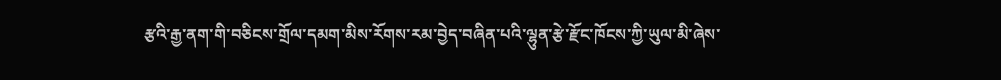རྩའི་རྒྱ་ནག་གི་བཅིངས་གྲོལ་དམག་མིས་རོགས་རམ་བྱེད་བཞིན་པའི་ལྷུན་རྩེ་རྫོང་ཁོངས་ཀྱི་ཡུལ་མི་ཞེས་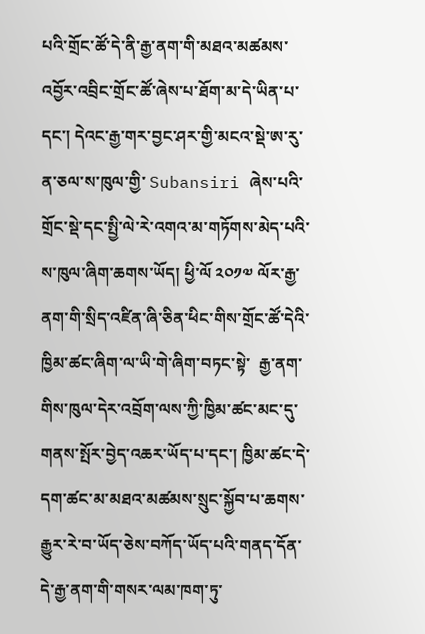པའི་གྲོང་ཚོ་དེ་ནི་རྒྱ་ནག་གི་མཐའ་མཚམས་འབྱོར་འབྲིང་གྲོང་ཚོ་ཞེས་པ་ཐོག་མ་དེ་ཡིན་པ་དང་། དེའང་རྒྱ་གར་བྱང་ཤར་གྱི་མངའ་སྡེ་ཨ་རུ་ན་ཅལ་ས་ཁུལ་གྱི་ Subansiri ཞེས་པའི་གྲོང་སྡེ་དང་སྤྱི་ལེ་རེ་འགའ་མ་གཏོགས་མེད་པའི་ས་ཁུལ་ཞིག་ཆགས་ཡོད། ཕྱི་ལོ ༢༠༡༧ ལོར་རྒྱ་ནག་གི་སྲིད་འཛིན་ཞི་ཅིན་ཕིང་གིས་གྲོང་ཚོ་དེའི་ཁྱིམ་ཚང་ཞིག་ལ་ཡི་གེ་ཞིག་བཏང་སྟེ་  རྒྱ་ནག་གིས་ཁུལ་དེར་འབྲོག་ལས་ཀྱི་ཁྱིམ་ཚང་མང་དུ་གནས་སྤོར་བྱེད་འཆར་ཡོད་པ་དང་། ཁྱིམ་ཚང་དེ་དག་ཚང་མ་མཐའ་མཚམས་སྲུང་སྐྱོབ་པ་ཆགས་རྒྱུར་རེ་བ་ཡོད་ཅེས་བཀོད་ཡོད་པའི་གནད་དོན་དེ་རྒྱ་ནག་གི་གསར་ལམ་ཁག་ཏུ་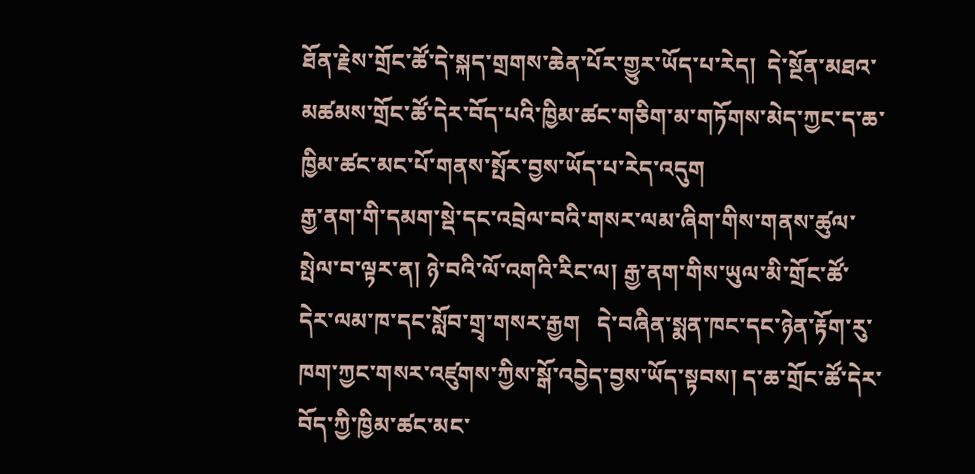ཐོན་རྗེས་གྲོང་ཚོ་དེ་སྐད་གྲགས་ཆེན་པོར་གྱུར་ཡོད་པ་རེད།  དེ་སྔོན་མཐའ་མཚམས་གྲོང་ཚོ་དེར་བོད་པའི་ཁྱིམ་ཚང་གཅིག་མ་གཏོགས་མེད་ཀྱང་ད་ཆ་ཁྱིམ་ཚང་མང་པོ་གནས་སྤོར་བྱས་ཡོད་པ་རེད་འདུག
རྒྱ་ནག་གི་དམག་སྡེ་དང་འབྲེལ་བའི་གསར་ལམ་ཞིག་གིས་གནས་ཚུལ་སྤེལ་བ་ལྟར་ན། ཉེ་བའི་ལོ་འགའི་རིང་ལ། རྒྱ་ནག་གིས་ཡུལ་མི་གྲོང་ཚོ་དེར་ལམ་ཁ་དང་སློབ་གྲྭ་གསར་རྒྱག   དེ་བཞིན་སྨན་ཁང་དང་ཉེན་རྟོག་རུ་ཁག་ཀྱང་གསར་འཛུགས་ཀྱིས་སྒོ་འབྱེད་བྱས་ཡོད་སྟབས། ད་ཆ་གྲོང་ཚོ་དེར་བོད་ཀྱི་ཁྱིམ་ཚང་མང་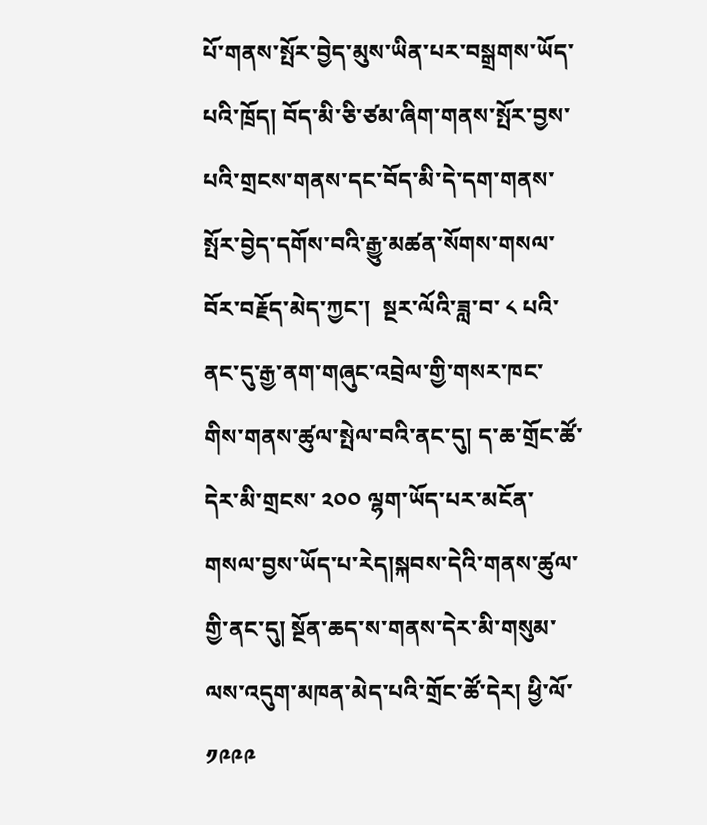པོ་གནས་སྤོར་བྱེད་མུས་ཡིན་པར་བསྒྲགས་ཡོད་པའི་ཁྲོད། བོད་མི་ཅི་ཙམ་ཞིག་གནས་སྤོར་བྱས་པའི་གྲངས་གནས་དང་བོད་མི་དེ་དག་གནས་སྤོར་བྱེད་དགོས་བའི་རྒྱུ་མཚན་སོགས་གསལ་བོར་བརྗོད་མེད་ཀྱང་།  སྔར་ལོའི་ཟླ་བ་ ༨ པའི་ནང་དུ་རྒྱ་ནག་གཞུང་འབྲེལ་གྱི་གསར་ཁང་གིས་གནས་ཚུལ་སྤེལ་བའི་ནང་དུ། ད་ཆ་གྲོང་ཚོ་དེར་མི་གྲངས་ ༢༠༠ ལྷག་ཡོད་པར་མངོན་གསལ་བྱས་ཡོད་པ་རེད།སྐབས་དེའི་གནས་ཚུལ་གྱི་ནང་དུ། སྔོན་ཆད་ས་གནས་དེར་མི་གསུམ་ལས་འདུག་མཁན་མེད་པའི་གྲོང་ཚོ་དེར། ཕྱི་ལོ་ ༡༩༩༩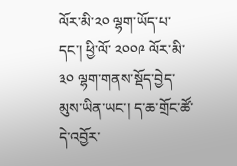ལོར་མི་༢༠ ལྷག་ཡོད་པ་དང་། ཕྱི་ལོ་ ༢༠༠༩ ལོར་མི་༣༠ ལྷག་གནས་སྡོད་བྱེད་མུས་ཡིན་ཡང་། ད་ཆ་གྲོང་ཚོ་དེ་འབྱོར་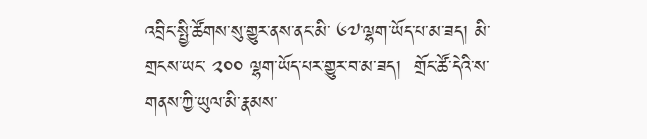འབྲིང་སྤྱི་ཚོགས་སུ་གྱུར་ནས་ནང་མི་ ༦༧་ལྷག་ཡོད་པ་མ་ཟད། མི་གྲངས་ཡང་ ༢༠༠ ལྷག་ཡོད་པར་གྱུར་བ་མ་ཟད།  གྲོང་ཚོ་དེའི་ས་གནས་ཀྱི་ཡུལ་མི་རྣམས་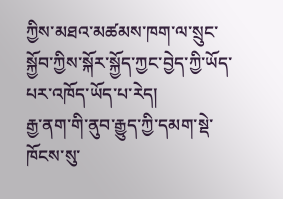ཀྱིས་མཐའ་མཚམས་ཁག་ལ་སྲུང་སྐྱོབ་ཀྱིས་སྐོར་སྐྱོད་ཀྱང་བྱེད་ཀྱི་ཡོད་པར་འཁོད་ཡོད་པ་རེད།
རྒྱ་ནག་གི་ནུབ་རྒྱུད་ཀྱི་དམག་སྡེ་ཁོངས་སུ་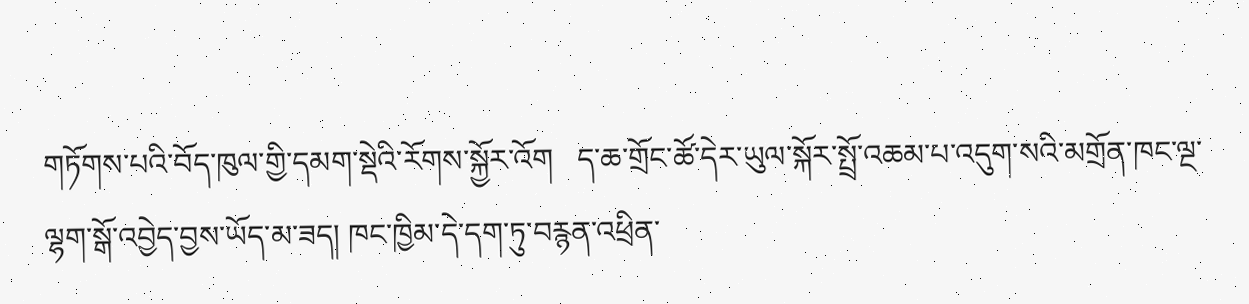གཏོགས་པའི་བོད་ཁུལ་གྱི་དམག་སྡེའི་རོགས་སྐྱོར་འོག   ད་ཆ་གྲོང་ཚོ་དེར་ཡུལ་སྐོར་སྤྲོ་འཆམ་པ་འདུག་སའི་མགྲོན་ཁང་ལྔ་ལྷག་སྒོ་འབྱེད་བྱས་ཡོད་མ་ཟད། ཁང་ཁྱིམ་དེ་དག་ཏུ་བརྙན་འཕྲིན་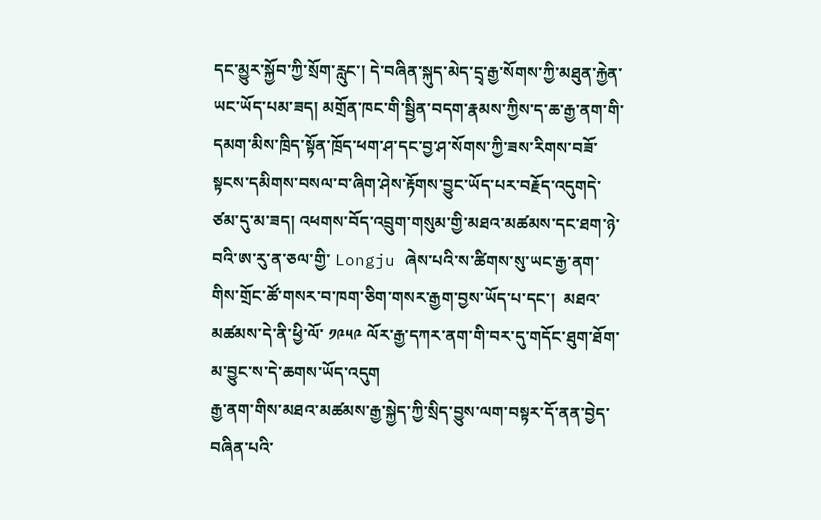དང་མྱུར་སྐྱོབ་ཀྱི་སྲོག་རླུང་། དེ་བཞིན་སྐུད་མེད་དྲྭ་རྒྱ་སོགས་ཀྱི་མཐུན་རྐྱེན་ཡང་ཡོད་པམ་ཟད། མགྲོན་ཁང་གི་སྦྱིན་བདག་རྣམས་ཀྱིས་ད་ཆ་རྒྱ་ནག་གི་དམག་མིས་ཁྲིད་སྟོན་ཁྲོད་ཕག་ཤ་དང་བྱ་ཤ་སོགས་ཀྱི་ཟས་རིགས་བཟོ་སྟངས་དམིགས་བསལ་བ་ཞིག་ཤེས་རྟོགས་བྱུང་ཡོད་པར་བརྗོད་འདུགདེ་ཙམ་དུ་མ་ཟད། འཕགས་བོད་འབྲུག་གསུམ་གྱི་མཐའ་མཚམས་དང་ཐག་ཉེ་བའི་ཨ་རུ་ན་ཅལ་གྱི་ Longju ཞེས་པའི་ས་ཚིགས་སུ་ཡང་རྒྱ་ནག་གིས་གྲོང་ཚོ་གསར་བ་ཁག་ཅིག་གསར་རྒྱག་བྱས་ཡོད་པ་དང་།  མཐའ་མཚམས་དེ་ནི་ཕྱི་ལོ་ ༡༩༥༩ ལོར་རྒྱ་དཀར་ནག་གི་བར་དུ་གདོང་ཐུག་ཐོག་མ་བྱུང་ས་དེ་ཆགས་ཡོད་འདུག
རྒྱ་ནག་གིས་མཐའ་མཚམས་རྒྱ་སྐྱེད་ཀྱི་སྲིད་བྱུས་ལག་བསྟར་དོ་ནན་བྱེད་བཞིན་པའི་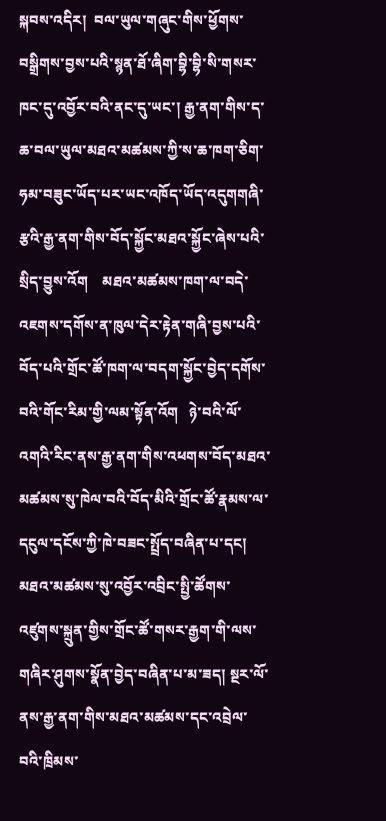སྐབས་འདིར།  བལ་ཡུལ་གཞུང་གིས་ཕྱོགས་བསྒྲིགས་བྱས་པའི་སྙན་ཐོ་ཞིག་བྷི་བྷི་སི་གསར་ཁང་དུ་འབྱོར་བའི་ནང་དུ་ཡང་། རྒྱ་ནག་གིས་ད་ཆ་བལ་ཡུལ་མཐའ་མཚམས་ཀྱི་ས་ཆ་ཁག་ཅིག་ཧམ་བཟུང་ཡོད་པར་ཡང་འཁོད་ཡོད་འདུགགཞི་རྩའི་རྒྱ་ནག་གིས་བོད་སྐྱོང་མཐའ་སྐྱོང་ཞེས་པའི་སྲིད་བྱུས་འོག    མཐའ་མཚམས་ཁག་ལ་བདེ་འཇགས་དགོས་ན་ཁུལ་དེར་རྟེན་གཞི་བྱས་པའི་བོད་པའི་གྲོང་ཚོ་ཁག་ལ་བདག་སྐྱོང་བྱེད་དགོས་བའི་གོང་རིམ་གྱི་ལམ་སྟོན་འོག   ཉེ་བའི་ལོ་འགའི་རིང་ནས་རྒྱ་ནག་གིས་འཕགས་བོད་མཐའ་མཚམས་སུ་ཁེལ་བའི་བོད་མིའི་གྲོང་ཚོ་རྣམས་ལ་དངུལ་དངོས་ཀྱི་ཁེ་བཟང་སྤྲོད་བཞིན་པ་དང།  མཐའ་མཚམས་སུ་འབྱོར་འབྲིང་སྤྱི་ཚོགས་འཛུགས་སྐྲུན་གྱིས་གྲོང་ཚོ་གསར་རྒྱག་གི་ལས་གཞིར་ཤུགས་སྣོན་བྱེད་བཞིན་པ་མ་ཟད། སྔར་ལོ་ནས་རྒྱ་ནག་གིས་མཐའ་མཚམས་དང་འབྲེལ་བའི་ཁྲིམས་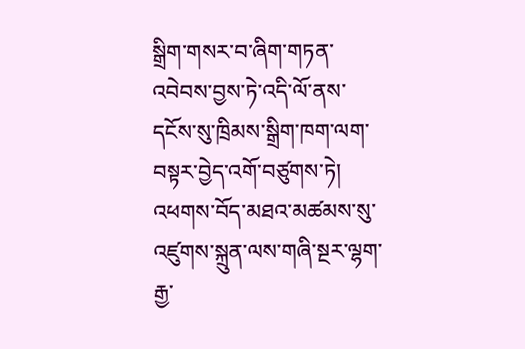སྒྲིག་གསར་བ་ཞིག་གཏན་འབེབས་བྱས་ཏེ་འདི་ལོ་ནས་དངོས་སུ་ཁྲིམས་སྒྲིག་ཁག་ལག་བསྟར་བྱེད་འགོ་བཙུགས་ཏེ། འཕགས་བོད་མཐའ་མཚམས་སུ་འཛུགས་སྐྲུན་ལས་གཞི་སྔར་ལྷག་རྒྱ་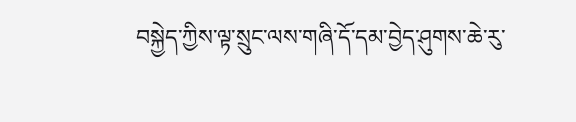བསྐྱེད་ཀྱིས་ལྟ་སྲུང་ལས་གཞི་དོ་དམ་བྱེད་ཤུགས་ཆེ་རུ་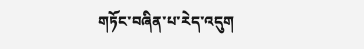གཏོང་བཞིན་པ་རེད་འདུག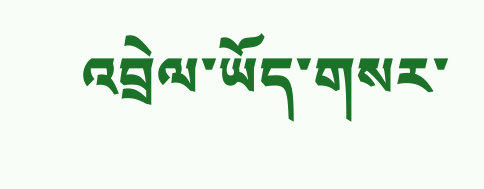འབྲེལ་ཡོད་གསར་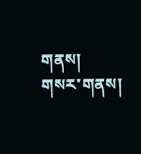གནས།
གསར་གནས།